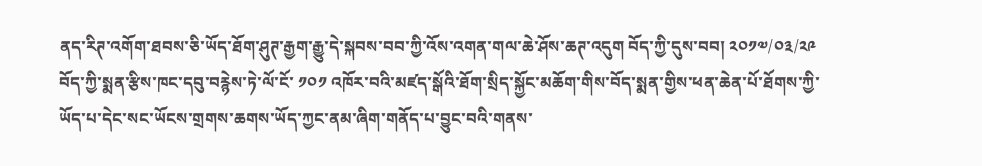ནད་རིཊ་འགོག་ཐབས་ཅི་ཡོད་ཐོག་ཤུཊ་རྒྱག་རྒྱུ་དེ་སྐབས་བབ་ཀྱི་འོས་འགན་གལ་ཆེ་ཤོས་ཆཊ་འདུག བོད་ཀྱི་དུས་བབ། ༢༠༡༧/༠༣/༢༩ བོད་ཀྱི་སྨན་རྩིས་ཁང་དབུ་བརྙེས་ཏེ་ལོ་ངོ་ ༡༠༡ འཁོར་བའི་མཛད་སྒོའི་ཐོག་སྲིད་སྐྱོང་མཆོག་གིས་བོད་སྨན་གྱིས་ཕན་ཆེན་པོ་ཐོགས་ཀྱི་ཡོད་པ་དེང་སང་ཡོངས་གྲགས་ཆགས་ཡོད་ཀྱང་ནམ་ཞིག་གནོད་པ་བྱུང་བའི་གནས་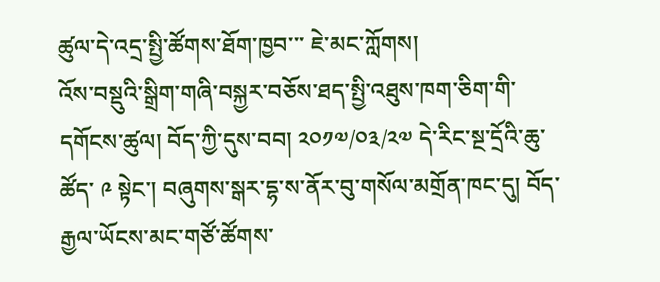ཚུལ་དེ་འདྲ་སྤྱི་ཚོགས་ཐོག་ཁྱབ་་་ ཇེ་མང་ཀློགས།
འོས་བསྡུའི་སྒྲིག་གཞི་བསྐྱར་བཅོས་ཐད་སྤྱི་འཐུས་ཁག་ཅིག་གི་དགོངས་ཚུལ། བོད་ཀྱི་དུས་བབ། ༢༠༡༧/༠༣/༢༧ དེ་རིང་སྔ་དྲོའི་ཆུ་ཚོད་ ༩ སྟེང་། བཞུགས་སྒར་དྷ་ས་ནོར་བུ་གསོལ་མགྲོན་ཁང་དུ། བོད་རྒྱལ་ཡོངས་མང་གཙོ་ཚོགས་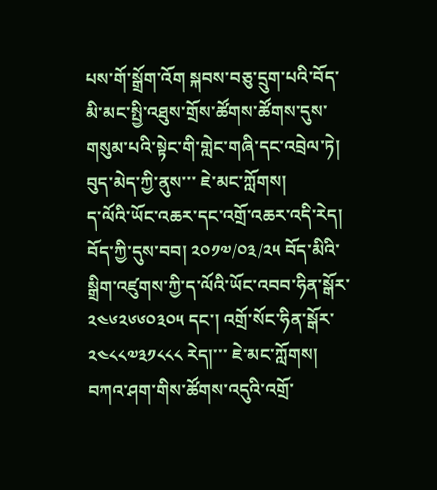པས་གོ་སྒྲོག་འོག སྐབས་བཅུ་དྲུག་པའི་བོད་མི་མང་སྤྱི་འཐུས་གྲོས་ཚོགས་ཚོགས་དུས་གསུམ་པའི་སྟེང་གི་གླེང་གཞི་དང་འབྲེལ་ཏེ། བུད་མེད་ཀྱི་ནུས་་་ ཇེ་མང་ཀློགས།
ད་ལོའི་ཡོང་འཆར་དང་འགྲོ་འཆར་འདི་རེད། བོད་ཀྱི་དུས་བབ། ༢༠༡༧/༠༣/༢༥ བོད་མིའི་སྒྲིག་འཛུགས་ཀྱི་ད་ལོའི་ཡོང་འབབ་ཧིན་སྒོར་ ༢༤༦༢༦༦༠༣༠༥ དང་། འགྲོ་སོང་ཧིན་སྒོར་ ༢༤༨༨༧༣༡༨༨༨ རེད།་་་ ཇེ་མང་ཀློགས།
བཀའ་ཤག་གིས་ཚོགས་འདུའི་འགྲོ་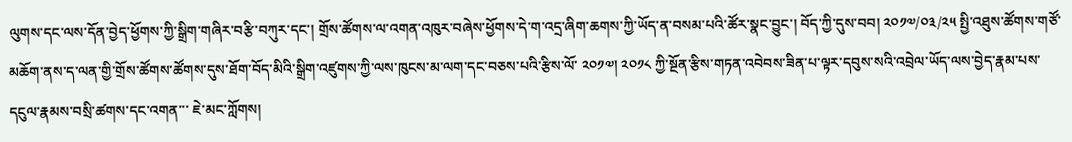ལུགས་དང་ལས་དོན་བྱེད་ཕྱོགས་ཀྱི་སྒྲིག་གཞིར་བརྩི་བཀུར་དང་། གྲོས་ཚོགས་ལ་འགན་འཁུར་བཞེས་ཕྱོགས་དེ་ག་འདྲ་ཞིག་ཆགས་ཀྱི་ཡོད་ན་བསམ་པའི་ཚོར་སྣང་བྱུང་། བོད་ཀྱི་དུས་བབ། ༢༠༡༧/༠༣/༢༥ སྤྱི་འཐུས་ཚོགས་གཙོ་མཆོག་ནས་ད་ལན་གྱི་གྲོས་ཚོགས་ཚོགས་དུས་ཐོག་བོད་མིའི་སྒྲིག་འཛུགས་ཀྱི་ལས་ཁུངས་མ་ལག་དང་བཅས་པའི་རྩིས་ལོ་ ༢༠༡༧། ༢༠༡༨ ཀྱི་སྔོན་རྩིས་གཏན་འབེབས་ཟིན་པ་ལྟར་དབུས་སའི་འབྲེལ་ཡོད་ལས་བྱེད་རྣམ་པས་དངུལ་རྣམས་བསྲི་ཚགས་དང་འགན་་་ ཇེ་མང་ཀློགས།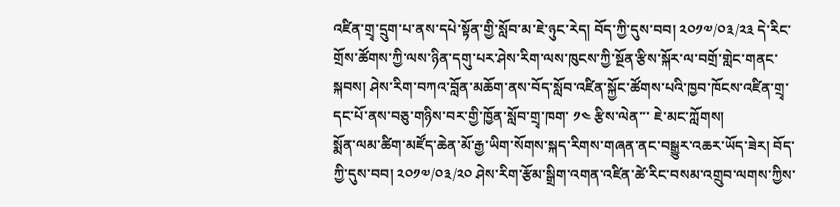འཛིན་གྲྭ་དྲུག་པ་ནས་དཔེ་སྟོན་གྱི་སློབ་མ་ཇེ་ཉུང་རེད། བོད་ཀྱི་དུས་བབ། ༢༠༡༧/༠༣/༢༣ དེ་རིང་གྲོས་ཚོགས་ཀྱི་ལས་ཉིན་དགུ་པར་ཤེས་རིག་ལས་ཁུངས་ཀྱི་སྔོན་རྩིས་སྐོར་ལ་བགྲོ་གླེང་གནང་སྐབས། ཤེས་རིག་བཀའ་བློན་མཆོག་ནས་བོད་སློབ་འཛིན་སྐྱོང་ཚོགས་པའི་ཁྱབ་ཁོངས་འཛིན་གྲྭ་དང་པོ་ནས་བཅུ་གཉིས་བར་གྱི་ཁྱོན་སློབ་གྲྭ་ཁག་ ༡༤ རྩིས་ལེན་་་ ཇེ་མང་ཀློགས།
སྨོན་ལམ་ཚིག་མཛོད་ཆེན་མོ་རྒྱ་ཡིག་སོགས་སྐད་རིགས་གཞན་ནང་བསྒྱུར་འཆར་ཡོད་ཟེར། བོད་ཀྱི་དུས་བབ། ༢༠༡༧/༠༣/༢༠ ཤེས་རིག་རྩོམ་སྒྲིག་འགན་འཛིན་ཚེ་རིང་བསམ་འགྲུབ་ལགས་ཀྱིས་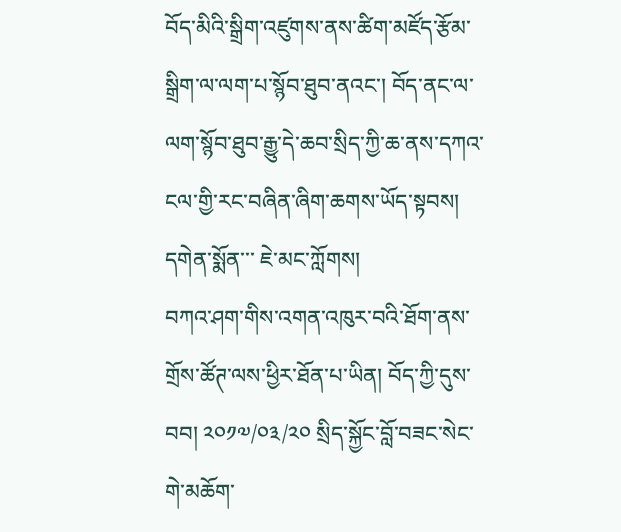བོད་མིའི་སྒྲིག་འཛུགས་ནས་ཚིག་མཛོད་རྩོམ་སྒྲིག་ལ་ལག་པ་སྙོབ་ཐུབ་ནའང་། བོད་ནང་ལ་ལག་སྙོབ་ཐུབ་རྒྱུ་དེ་ཆབ་སྲིད་ཀྱི་ཆ་ནས་དཀའ་ངལ་གྱི་རང་བཞིན་ཞིག་ཆགས་ཡོད་སྟབས། དགེན་སྨོན་་་ ཇེ་མང་ཀློགས།
བཀའ་ཤག་གིས་འགན་འཁུར་བའི་ཐོག་ནས་གྲོས་ཚོཊ་ལས་ཕྱིར་ཐོན་པ་ཡིན། བོད་ཀྱི་དུས་བབ། ༢༠༡༧/༠༣/༢༠ སྲིད་སྐྱོང་བློ་བཟང་སེང་གེ་མཆོག་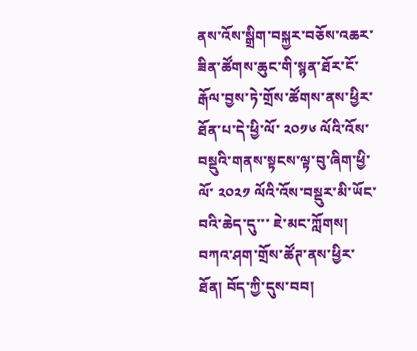ནས་འོས་སྒྲིག་བསྐྱར་བཅོས་འཆར་ཟིན་ཚོགས་ཆུང་གི་སྙན་ཐོར་ངོ་རྒོལ་བྱས་ཏེ་གྲོས་ཚོགས་ནས་ཕྱིར་ཐོན་པ་དེ་ཕྱི་ལོ་ ༢༠༡༦ ལོའི་འོས་བསྡུའི་གནས་སྟངས་ལྟ་བུ་ཞིག་ཕྱི་ལོ་ ༢༠༢༡ ལོའི་འོས་བསྡུར་མི་ཡོང་བའི་ཆེད་དུ་་་ ཇེ་མང་ཀློགས།
བཀའ་ཤག་གྲོས་ཚོཊ་ནས་ཕྱིར་ཐོན། བོད་ཀྱི་དུས་བབ།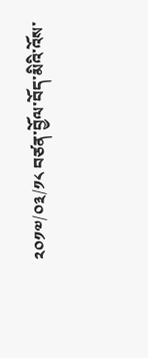༢༠༡༧/༠༣/༡༨ བཙན་བྱོལ་བོད་མིའི་འོས་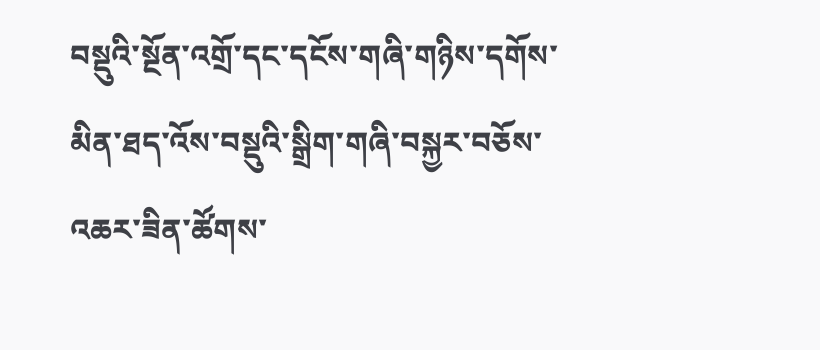བསྡུའི་སྔོན་འགྲོ་དང་དངོས་གཞི་གཉིས་དགོས་མིན་ཐད་འོས་བསྡུའི་སྒྲིག་གཞི་བསྐྱར་བཅོས་འཆར་ཟིན་ཚོགས་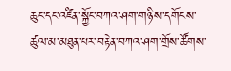ཆུང་དང་འཛིན་སྐྱོང་བཀའ་ཤག་གཉིས་དགོངས་ཚུལ་མ་མཐུན་པར་བརྟེན་བཀའ་ཤག་གྲོས་ཚོགས་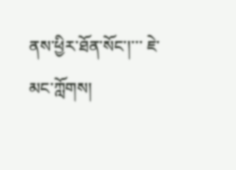ནས་ཕྱིར་ཐོན་སོང་།་་་ ཇེ་མང་ཀློགས།